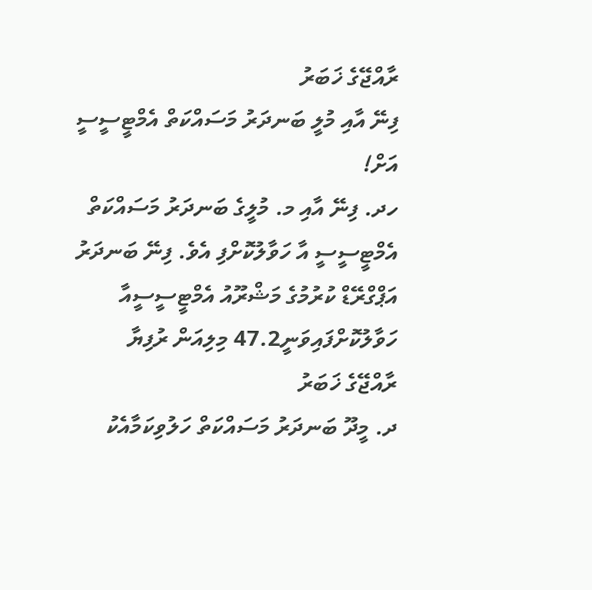ރާއްޖޭގެ ޚަބަރު
ފިނޭ އާއި މުލީ ބަނދަރު މަސައްކަތް އެމްޓީސީސީ އަށް!
ހދ. ފިނޭ އާއި މ. މުލީގެ ބަނދަރު މަސައްކަތް އެމްޓީސީސީ އާ ހަވާލުކޮށްފި އެވެ. ފިނޭ ބަނދަރު އަޕްގްރޭޑް ކުރުމުގެ މަޝްރޫއު އެމްޓީސީސީއާ ހަވާލުކޮށްފައިވަނީ47.2 މިލިއަން ރުފިޔާ
ރާއްޖޭގެ ޚަބަރު
ދ. މީދޫ ބަނދަރު މަސައްކަތް ހަލުވިކަމާއެކު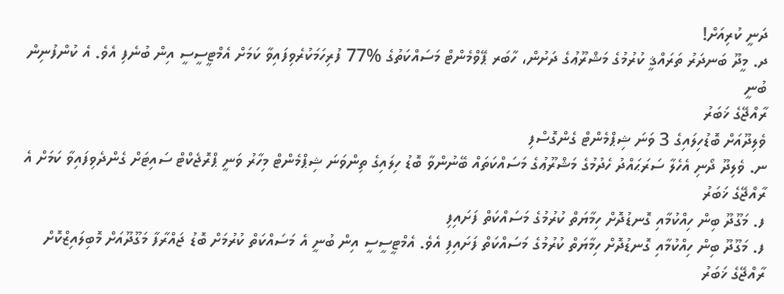ދަނީ ކުރިއަށް!
ދ. މީދޫ ބަނދަރު ތަރައްޤީ ކުރުމުގެ މަޝްރޫޢުގެ ދަށުން، ހާބަރ ޕޭވްމެންޓް މަސައްކަތުގެ %77 ފުރިހަމަކުރެވިފައިވާ ކަމަށް އެމްޓީސީސީ އިން ބުނެފި އެވެ. އެ ކުންފުނިން ބުނީ
ރާއްޖޭގެ ޚަބަރު
ވެލިދޫއަށް ބޮޑުހިލައިގެ 3 ވަނަ ޝިޕްމެންޓް ގެންގޮސްފި
ނ. ވެލިދޫ ދޯނި އެހެލާ ސަރަޙައްދު ހެދުމުގެ މަޝްރޫޢުގެ މަސައްކަތައް ބޭނުންވާ ބޮޑު ހިލައިގެ ތިންވަނަ ޝިޕްމެންޓް މިހާރު ވަނީ ޕްރޮޖެކްޓް ސައިޓަށް ގެންދެވިފައިވާ ކަމަށް އެ
ރާއްޖޭގެ ޚަބަރު
ފ. މަގޫދޫ ބިން ހިއްކުމާއި ގޮނޑުދޮށް ހިމާޔަތް ކުރުމުގެ މަސައްކަތް ފަށައިފި
ފ. މަގޫދޫ ބިން ހިއްކުމާއި ގޮނޑުދޮށް ހިމާޔަތް ކުރުމުގެ މަސައްކަތް ފަށައިފި އެވެ. އެމްޓީސީސީ އިން ބުނީ އެ މަސައްކަތް ކުރުމަށް ބޮޑު ޖައްރާފާ މަގޫދޫއަށް މޮބިލައިޒްކޮށް
ރާއްޖޭގެ ޚަބަރު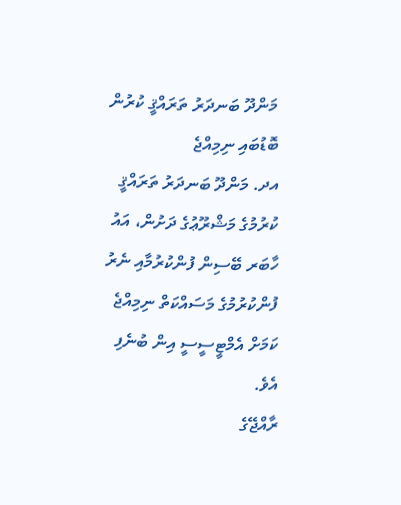މަންދޫ ބަނދަރު ތަރައްޤީ ކުރުން ބޮޑުބައި ނިމިއްޖެ
އދ. މަންދޫ ބަނދަރު ތަރައްޤީ ކުރުމުގެ މަޝްރޫޢުގެ ދަށުން، އައު ހާބަރ ބޭސިން ފުންކުރުމާއި ނެރު ފުންކުރުމުގެ މަސައްކަތް ނިމިއްޖެ ކަމަށް އެމްޓީސީސީ އިން ބުނެފި އެވެ.
ރާއްޖޭގެ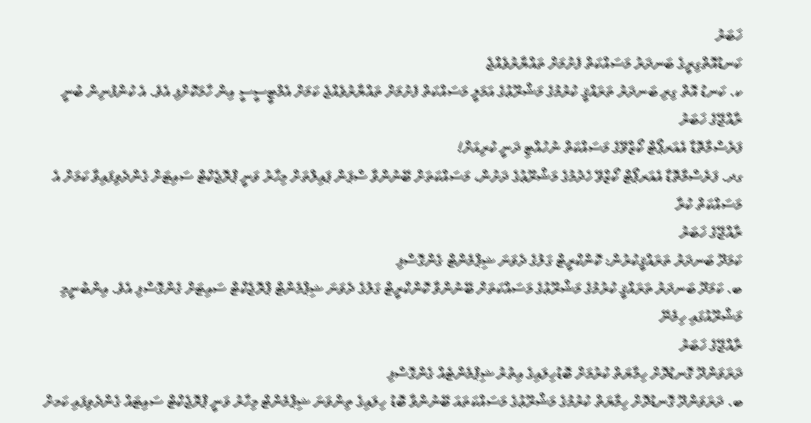ޚަބަރު
ކަނޑުއޮތްގިރީގެ ބަނދަރު މަސައްކަތް ފެށުމަށް ތައްޔާރުވެއްޖެ
ކ. ކަނޑު އޮތް ގިރި ބަނދަރު ތަރައްޤީ ކުރުމުގެ މަޝްރޫޢުގެ އަމަލީ މަސައްކަތް ފެށުމަށް ތައްޔާރުވެއްޖެ ކަމަށް އެމްޓީސީސީ އިން ހާމަކޮށްފި އެވެ. އެ ކުންފުނިން ބުނީ
ރާއްޖޭގެ ޚަބަރު
ފަރެސްމާތޮޑާ އެއަރޕޯޓް ކޯޒްވޭގެ މަސައްކަތް ނުހުއްޓި ދަނީ ކުރިއަށް!
ގދ. ފަރެސްމާތޮޑާ އެއަރޕޯޓް ކޯޒްވޭ ހެދުމުގެ މަޝްރޫޢުގެ ދަށުން، މަސައްކަތަށް ބޭނުންވާ ސްޕަން ޕައިލްތަށް މިހާރު ވަނީ ޕްރޮޖެކްޓް ސައިޓަށް ގެންދެވިފައިވާ ކަމަށް އެ މަސައްކަތް ކުރާ
ރާއްޖޭގެ ޚަބަރު
ކަމަދޫ ބަނދަރު ތަރައްޤީކުރުން: ކޮންކްރީޓް ގަލުގެ ދެވަނަ ޝިޕްމެންޓް ގެންގޮސްފި
ބ. ކަމަދޫ ބަނދަރު ތަރައްޤީ ކުރުމުގެ މަޝްރޫޢުގެ މަސައްކަތަށް ބޭނުންވާ ކޮންކްރީޓް ގަލުގެ ދެވަނަ ޝިޕްމެންޓް ޕްރޮޖެކްޓް ސައިޓަށް ގެންގޮސްފި އެވެ. އިންބުނީމި މަޝްރޫއުގައި ހިމެނޭ
ރާއްޖޭގެ ޚަބަރު
ދަރަވަންދޫ ގޮނޑުދޮށް ހިމާޔަތް ކުރުމަށް ބޮޑުހިލައިގެ އިތުރު ޝިޕްމެންޓެއް ގެންގޮސްފި
ބ. ދަރަވަންދޫ ގޮނޑުދޮށް ހިމާޔަތް ކުރުމުގެ މަޝްރޫޢުގެ މަސައްކަތައަ ބޭނުންވާ ބޮޑު ހިލައިގެ ތިންވަނަ ޝިޕްމެންޓް މިހާރު ވަނީ ޕްރޮޖެކްޓް ސައިޓައް ގެންދެވިފައި ކަމށް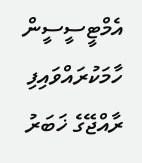އެމްޓީސީސީން ހާމަކުރައްވައިފި
ރާއްޖޭގެ ޚަބަރު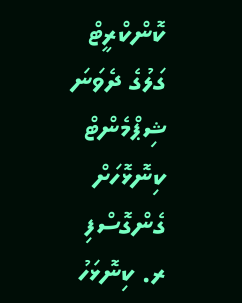ކޮންކްރީޓް ގަލުގެ ދެވަނަ ޝިޕްމެންޓް ކިނޮޅޮހަށް ގެންގޮސްފި
ރ. ކިނޮޅަހު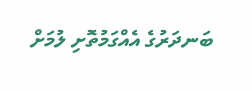ބަނދަރުގެ އެއްގަމުތޮށި ލުމަށް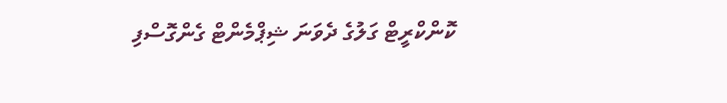ކޮންކްރީޓް ގަލުގެ ދެވަނަ ޝިޕްމެންޓް ގެންގޮސްފި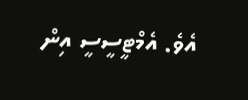އެވެ. އެމްޓީސީސީ އިން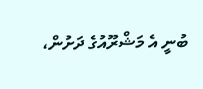ބުނީ އެ މަޝްރޫއުގެ ދަށުން،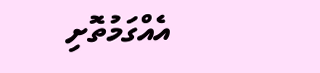އެއްގަމުތޮށި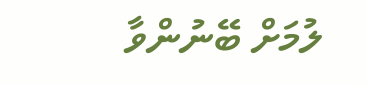ލުމަށް ބޭނުންވާ